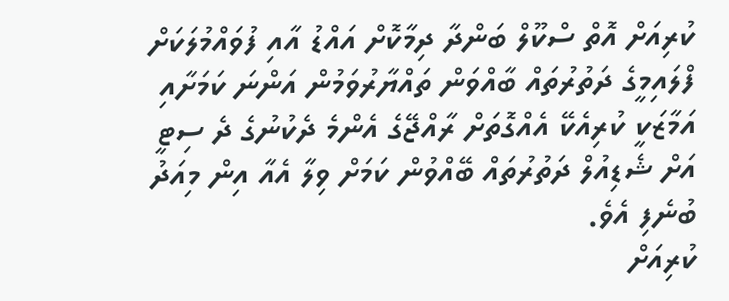ކުރިއަށް އޮތް ސްކޫލް ބަންދާ ދިމާކޮށް އައްޑު އާއި ފުވައްމުލަކަށް ފްލައިމީގެ ދަތުރުތައް ބާއްވަން ތައްޔާރުވަމުން އަންނަ ކަމަށާއި އަމާޒަކީ ކުރިއެކޭ އެއްގޮތަށް ރާއްޖޭގެ އެންމެ ދެކުނުގެ ދެ ސިޓީ އަށް ޝެޑިއުލް ދަތުރުތައް ބޭއްވުން ކަމަށް ވިލާ އެއާ އިން މިއަދު ބުނެފި އެވެ.
ކުރިއަށް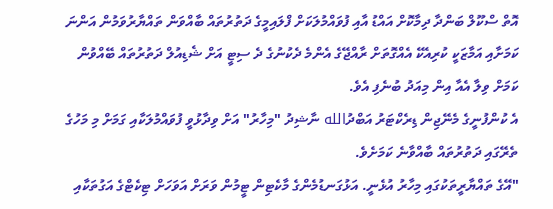އޮތް ސްކޫލް ބަންދާ ދިމާކޮށް އައްޑު އާއި ފުވައްމުލަކަށް ފްލައިމީގެ ދަތުރުތައް ބާއްވަން ތައްޔާރުވަމުން އަންނަ ކަމަށާއި އަމާޒަކީ ކުރިއެކޭ އެއްގޮތަށް ރާއްޖޭގެ އެންމެ ދެކުނުގެ ދެ ސިޓީ އަށް ޝެޑިއުލް ދަތުރުތައް ބޭއްވުން ކަމަށް ވިލާ އެއާ އިން މިއަދު ބުނެފި އެވެ.
އެ ކުންފުނީގެ މެނޭޖިން ޑިރެކްޓަރު އަބްދުالله ނާޝިދު "މިހާރު" އަށް ވިދާޅުވީ ފުވައްމުލަކާއި ގަމަށް މި މަހުގެ ތެރޭގައި ދަތުރުތައް ބާއްވާނެ ކަމަށެވެ.
"އޭގެ ތައްޔާރީތަކުގައި މިހާރު އުޅެނީ. އަޅުގަނޑުމެންގެ މާކެޓިން ޓީމުން ވަރަށް އަވަހަށް ޓިކެޓްގެ އަގުތަކާއި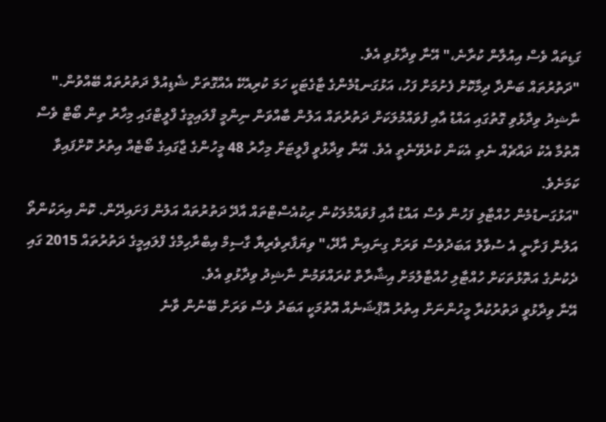ގަޑިތައް ވެސް އިއުލާން ކުރާނެ،" އޭނާ ވިދާޅުވި އެވެ.
"ދަތުރުތައް ބަންދާ ދިމާކޮށް ފެށުމަށް ފަހު، އަޅުގަނޑުމެންގެ ޓާގެޓަކީ ހަމަ ކުރިއެކޭ އެއްގޮތަށް ޝެޑިއުލް ދަތުރުތައް ބޭއްވުން."
ނާޝިދު ވިދާޅުވި ގޮތުގައި އައްޑު އާއި ފުވައްމުލަކަށް ދަތުރުތައް އަލުން ބާއްވަން ނިންމީ ފްލައިމީގެ ފްލީޓްގައި މިހާރު ތިން ބޯޓް ވެސް އޮތުމާ އެކު ދައްޗެއް ނެތި އެކަން ކުރެވޭނެތީ އެވެ. އޭނާ ވިދާޅުވީ ފްލީޓަށް މިހާރު 48 މީހުންގެ ޖާގައިގެ ބޯޓެއް އިތުރު ކޮށްފައިވާ ކަމަށެވެ.
"އަޅުގަނޑުމެން ހުއްޓާލި ފަހުން ވެސް އައްޑު އާއި ފުވައްމުލަކުން ރިކުއެސްޓްތައް އާދޭ ދަތުރުތައް އަލުން ފަށައިދޭން. ކޮން އިރަކުންތޯ އަލުން ފަށާނީ އެ ސުވާލު އަބަދުވެސް ވަރަށް ގިނައިން އާދޭ،" ވިޔަފާރިވެރިޔާ ގާސިމް އިބްރާހިމްގެ ފްލައިމީގެ ދަތުރުތައް 2015 ގައި ދެކުނުގެ އަތޮޅުތަކަށް ހުއްޓާލި ހުއްޓާލުމަށް އިޝާރާތް ކުރައްވަމުން ނާޝިދު ވިދާޅުވި އެވެ.
އޭނާ ވިދާޅުވީ ދަތުރުކުރާ މީހުންނަށް އިތުރު އޮޕްޝަނެއް އޮތުމަކީ އަބަދު ވެސް ވަރަށް ބޭނުން ވާނެ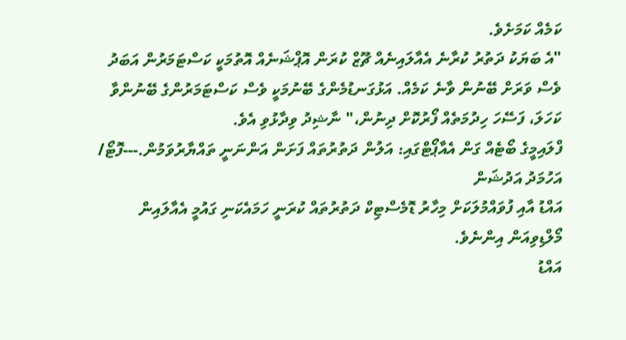ކަމެއް ކަމަށެވެ.
"އެ ބަޔަކު ދަތުރު ކުރާނެ އެއާލައިނެއް ޗޫޒް ކުރަން އޮޕްޝަނެއް އޮތުމަކީ ކަސްޓަމަރުން އަބަދު ވެސް ވަރަށް ބޭނުން ވާނެ ކަމެއް. އަޅުގަނޑުމެންގެ ބޭނުމަކީ ވެސް ކަސްޓަމަރުންގެ ބޭނުންވާ ކަހަލަ، ފަސޭހަ ހިދުމަތެއް ފޯރުކޮށް ދިނުން،" ނާޝިދު ވިދާޅުވި އެވެ.
ފްލައިމީގެ ބޯޓެއް ގަން އެއާޕޯޓްގައި: އަލުން ދަތުރުތައް ފަށަން އަންނަނީ ތައްޔާރުވަމުން.---ފޮޓޯ/ އަހުމަދު އަދުޝަން
އައްޑު އާއި ފުވައްމުލަކަށް މިހާރު ޑޮމެސްޓިކް ދަތުރުތައް ކުރަނީ ހަމައެކަނި ގައުމީ އެއާލައިން މޯލްޑިވިއަން އިންނެވެ.
އައްޑު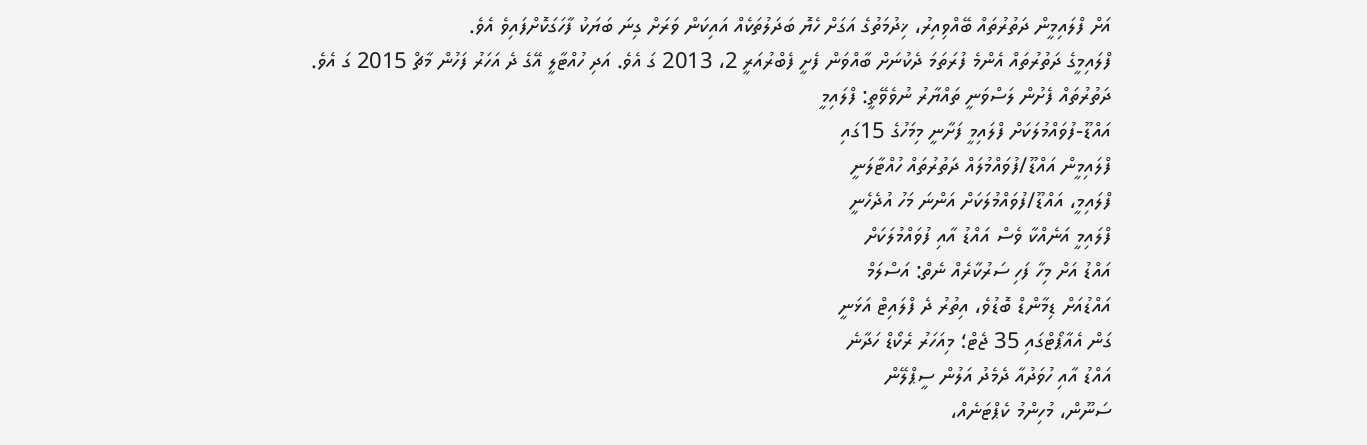އަށް ފްލައިމީން ދަތުރުތައް ބޭއްވިއިރު، ޚިދުމަތުގެ އަގަށް ހެޔޮ ބަދަލުތަކެއް އައިކަން ވަރަށް ގިނަ ބަޔަކު ފާހަގަކޮށްފައިވެ އެވެ.
ފްލައިމީގެ ދަތުރުތައް އެންމެ ފުރަތަމަ ދެކުނަށް ބާއްވަން ފެށީ ފެބްރުއަރީ 2، 2013 ގަ އެވެ. އަދި ހުއްޓާލީ އޭގެ ދެ އަހަރު ފަހުން މާޗް 2015 ގަ އެވެ.
ދަތުރުތައް ފެށުން ލަސްވަނީ ތައްޔާރު ނުވެވޭތީ: ފްލައިމީ
އައްޑޫ-ފުވައްމުލަކަށް ފްލައިމީ ފަށާނީ މިމަހުގެ 15ގައި
ފްލައިމީން އައްޑޫ/ފުވައްމުލައް ދަތުރުތައް ހުއްޓާލަނީ
ފްލައިމީ، އައްޑޫ/ފުވައްމުލަކަށް އަންނަ މަހު އުދެހެނީ
ފްލައިމީ އަނެއްކާ ވެސް އައްޑު އާއި ފުވައްމުލަކަށް
އައްޑު އަށް މިހާ ފަހި ސަރުކާރެއް ނެތް: އަސްލަމް
އައްޑުއަށް ޑިމާންޑް ބޮޑުވެ، އިތުރު ދެ ފްލައިޓް އަޅަނީ
ގަން އެއާޕޯޓްގައި 35 ޖެޓް؛ މިއަހަރު ރެކޯޑް ހަދާނެ
އައްޑު އާއި ހުވަދުއާ ދެމެދު އަލުން ސީޕްލޭން
ސަނޫން، މުހިންމު ކެޕްޓަނެއް،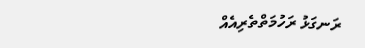ރަނގަޅު ރަހުމަތްތެރިއެއް